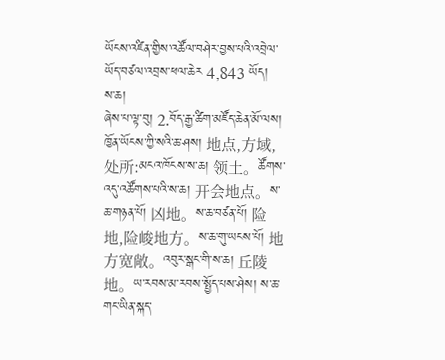ཡོངས་འཛིན་གྱིས་འཚོལ་བཤེར་བྱས་པའི་འབྲེལ་ཡོད་བཙལ་འབྲས་ཕལ་ཆེར 4,843 ཡོད།
ས་ཆ།
ཞེས་པ་ལྟ་བུ། 2.བོད་རྒྱ་ཚིག་མཛོད་ཆེན་མོ་ལས། ཁྱོན་ཡོངས་ཀྱི་སའི་ཆ་ཤས། 地点,方域,处所:མངའ་ཁོངས་ས་ཆ། 领土。ཚོགས་འདུ་འཚོགས་པའི་ས་ཆ། 开会地点。ས་ཆ་གཉན་པོ། 凶地。ས་ཆ་བཙན་པོ། 险地,险峻地方。ས་ཆ་གུ་ཡངས་པོ། 地方宽敞。འབུར་སྒང་གི་ས་ཆ། 丘陵地。ཡ་རབས་མ་རབས་སྤྱོད་པས་ཤེས། ས་ཆ་གང་ཡིན་སྐད་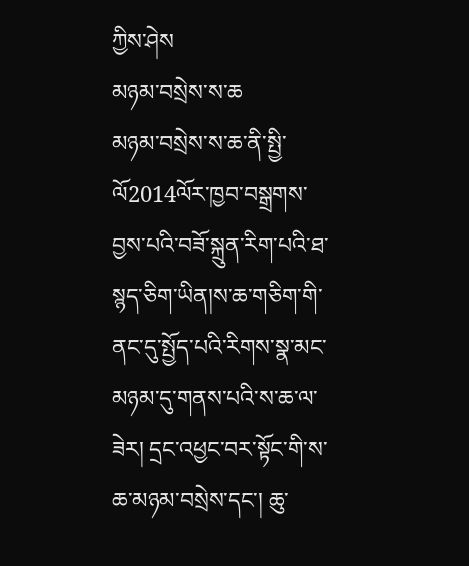ཀྱིས་ཤེས
མཉམ་བསྲེས་ས་ཆ
མཉམ་བསྲེས་ས་ཆ་ནི་སྤྱི་ལོ2014ལོར་ཁྱབ་བསྒྲགས་བྱས་པའི་བཟོ་སྐྲུན་རིག་པའི་ཐ་སྙད་ཅིག་ཡིན།ས་ཆ་གཅིག་གི་ནང་དུ་སྤྱོད་པའི་རིགས་སྣ་མང་མཉམ་དུ་གནས་པའི་ས་ཆ་ལ་ཟེར། དྲང་འཕྱང་བར་སྟོང་གི་ས་ཆ་མཉམ་བསྲེས་དང་། ཆུ་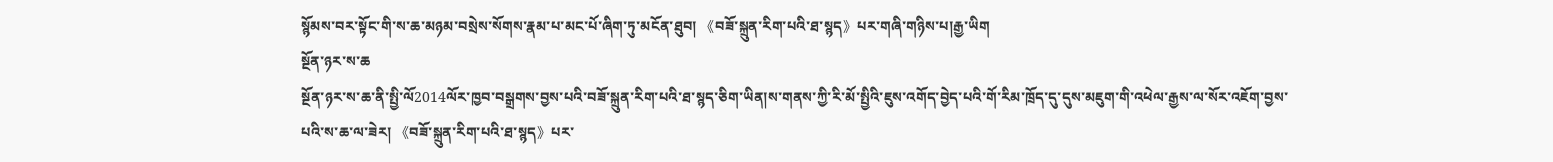སྙོམས་བར་སྟོང་གི་ས་ཆ་མཉམ་བསྲེས་སོགས་རྣམ་པ་མང་པོ་ཞིག་ཏུ་མངོན་ཐུབ། 《བཟོ་སྐྲུན་རིག་པའི་ཐ་སྙད》པར་གཞི་གཉིས་པ།རྒྱ་ཡིག
སྔོན་ཉར་ས་ཆ
སྔོན་ཉར་ས་ཆ་ནི་སྤྱི་ལོ2014ལོར་ཁྱབ་བསྒྲགས་བྱས་པའི་བཟོ་སྐྲུན་རིག་པའི་ཐ་སྙད་ཅིག་ཡིན།ས་གནས་ཀྱི་རི་མོ་སྤྱིའི་ཇུས་འགོད་བྱེད་པའི་གོ་རིམ་ཁྲོད་དུ་དུས་མཇུག་གི་འཕེལ་རྒྱས་ལ་སོར་འཇོག་བྱས་པའི་ས་ཆ་ལ་ཟེར། 《བཟོ་སྐྲུན་རིག་པའི་ཐ་སྙད》པར་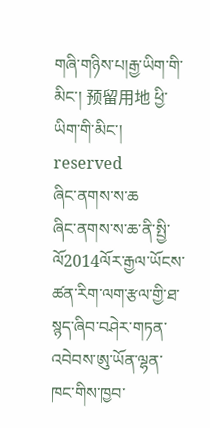གཞི་གཉིས་པ།རྒྱ་ཡིག་གི་མིང་། 预留用地 ཕྱི་ཡིག་གི་མིང་། reserved
ཞིང་ནགས་ས་ཆ
ཞིང་ནགས་ས་ཆ་ནི་སྤྱི་ལོ2014ལོར་རྒྱལ་ཡོངས་ཚན་རིག་ལག་རྩལ་གྱི་ཐ་སྙད་ཞིབ་བཤེར་གཏན་འབེབས་ཨུ་ཡོན་ལྷན་ཁང་གིས་ཁྱབ་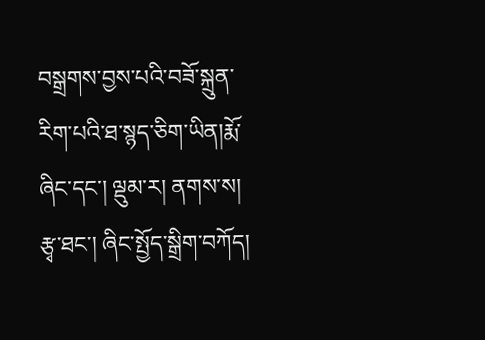བསྒྲགས་བྱས་པའི་བཟོ་སྐྲུན་རིག་པའི་ཐ་སྙད་ཅིག་ཡིན།རྨོ་ཞིང་དང་། ལྡུམ་ར། ནགས་ས། རྩྭ་ཐང་། ཞིང་སྤྱོད་སྒྲིག་བཀོད།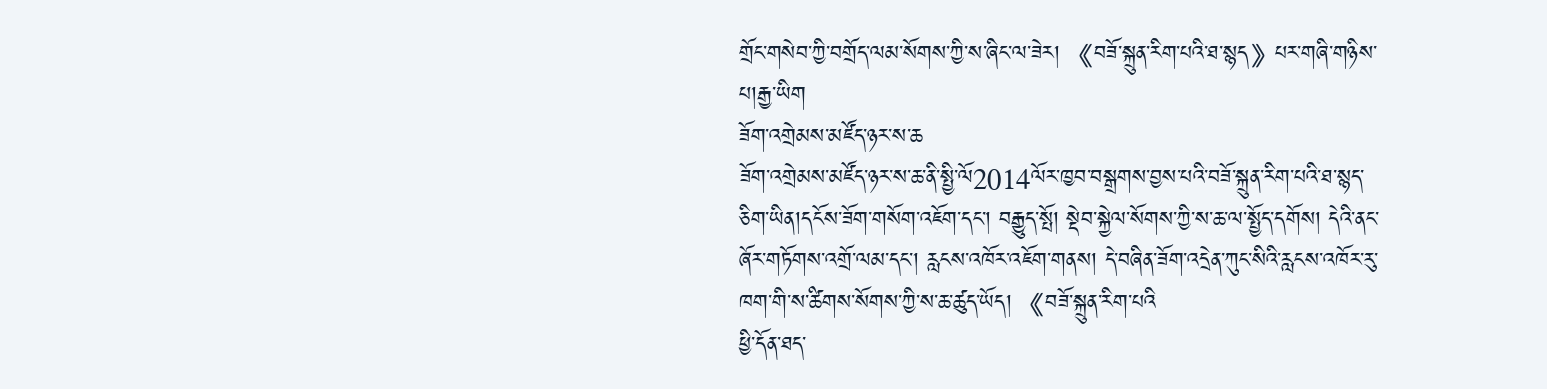གྲོང་གསེབ་ཀྱི་བགྲོད་ལམ་སོགས་ཀྱི་ས་ཞིང་ལ་ཟེར། 《བཟོ་སྐྲུན་རིག་པའི་ཐ་སྙད》པར་གཞི་གཉིས་པ།རྒྱ་ཡིག
ཟོག་འགྲེམས་མཛོད་ཉར་ས་ཆ
ཟོག་འགྲེམས་མཛོད་ཉར་ས་ཆ་ནི་སྤྱི་ལོ2014ལོར་ཁྱབ་བསྒྲགས་བྱས་པའི་བཟོ་སྐྲུན་རིག་པའི་ཐ་སྙད་ཅིག་ཡིན།དངོས་ཟོག་གསོག་འཇོག་དང་། བརྒྱུད་སྤོ། སྡེབ་སྐྱེལ་སོགས་ཀྱི་ས་ཆ་ལ་སྤྱོད་དགོས། དེའི་ནང་ཞོར་གཏོགས་འགྲོ་ལམ་དང་། རླངས་འཁོར་འཇོག་གནས། དེ་བཞིན་ཟོག་འདྲེན་ཀུང་སིའི་རླངས་འཁོར་རུ་ཁག་གི་ས་ཚིགས་སོགས་ཀྱི་ས་ཆ་ཚུད་ཡོད། 《བཟོ་སྐྲུན་རིག་པའི
ཕྱི་དོན་ཐད་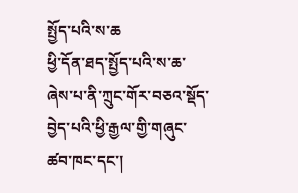སྤྱོད་པའི་ས་ཆ
ཕྱི་དོན་ཐད་སྤྱོད་པའི་ས་ཆ་ཞེས་པ་ནི་ཀྲུང་གོར་བཅའ་སྡོད་བྱེད་པའི་ཕྱི་རྒྱལ་གྱི་གཞུང་ཚབ་ཁང་དང་།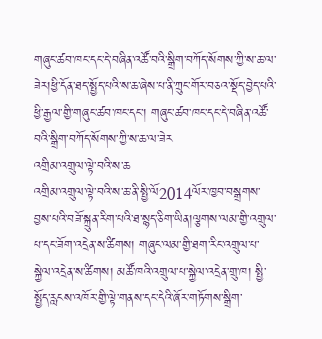གཞུང་ཚབ་ཁང་དང་དེ་བཞིན་འཚོ་བའི་སྒྲིག་བཀོད་སོགས་ཀྱི་ས་ཆ་ལ་ཟེར།ཕྱི་དོན་ཐད་སྤྱོད་པའི་ས་ཆ་ཞེས་པ་ནི་ཀྲུང་གོར་བཅའ་སྡོད་བྱེད་པའི་ཕྱི་རྒྱལ་གྱི་གཞུང་ཚབ་ཁང་དང་། གཞུང་ཚབ་ཁང་དང་དེ་བཞིན་འཚོ་བའི་སྒྲིག་བཀོད་སོགས་ཀྱི་ས་ཆ་ལ་ཟེར
འགྲིམ་འགྲུལ་ལྟེ་བའི་ས་ཆ
འགྲིམ་འགྲུལ་ལྟེ་བའི་ས་ཆ་ནི་སྤྱི་ལོ2014ལོར་ཁྱབ་བསྒྲགས་བྱས་པའི་བཟོ་སྐྲུན་རིག་པའི་ཐ་སྙད་ཅིག་ཡིན།ལྕགས་ལམ་གྱི་འགྲུལ་པ་དང་ཟོག་འདྲེན་ས་ཚིགས། གཞུང་ལམ་གྱི་ཐག་རིང་འགྲུལ་པ་སྐྱེལ་འདྲེན་ས་ཚིགས། མཚོ་ཁའི་འགྲུལ་པ་སྐྱེལ་འདྲེན་གྲུ་ཁ། སྤྱི་སྤྱོད་རླངས་འཁོར་གྱི་ལྟེ་གནས་དང་དེའི་ཞོར་གཏོགས་སྒྲིག་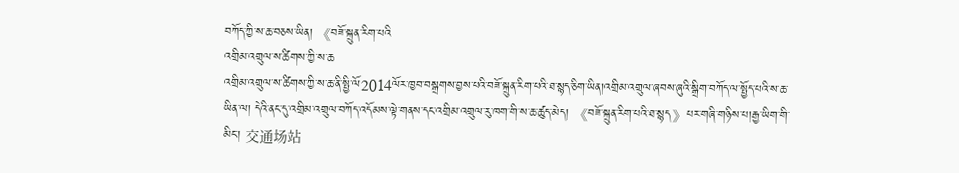བཀོད་ཀྱི་ས་ཆ་བཅས་ཡིན། 《བཟོ་སྐྲུན་རིག་པའི
འགྲིམ་འགྲུལ་ས་ཚིགས་ཀྱི་ས་ཆ
འགྲིམ་འགྲུལ་ས་ཚིགས་ཀྱི་ས་ཆ་ནི་སྤྱི་ལོ2014ལོར་ཁྱབ་བསྒྲགས་བྱས་པའི་བཟོ་སྐྲུན་རིག་པའི་ཐ་སྙད་ཅིག་ཡིན།འགྲིམ་འགྲུལ་ཞབས་ཞུའི་སྒྲིག་བཀོད་ལ་སྤྱོད་པའི་ས་ཆ་ཡིན་ལ། དེའི་ནང་དུ་འགྲིམ་འགྲུལ་བཀོད་འདོམས་ལྟེ་གནས་དང་འགྲིམ་འགྲུལ་རུ་ཁག་གི་ས་ཆ་ཚུད་མེད། 《བཟོ་སྐྲུན་རིག་པའི་ཐ་སྙད》པར་གཞི་གཉིས་པ།རྒྱ་ཡིག་གི་མིང་། 交通场站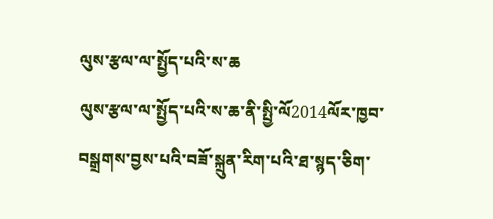ལུས་རྩལ་ལ་སྤྱོད་པའི་ས་ཆ
ལུས་རྩལ་ལ་སྤྱོད་པའི་ས་ཆ་ནི་སྤྱི་ལོ2014ལོར་ཁྱབ་བསྒྲགས་བྱས་པའི་བཟོ་སྐྲུན་རིག་པའི་ཐ་སྙད་ཅིག་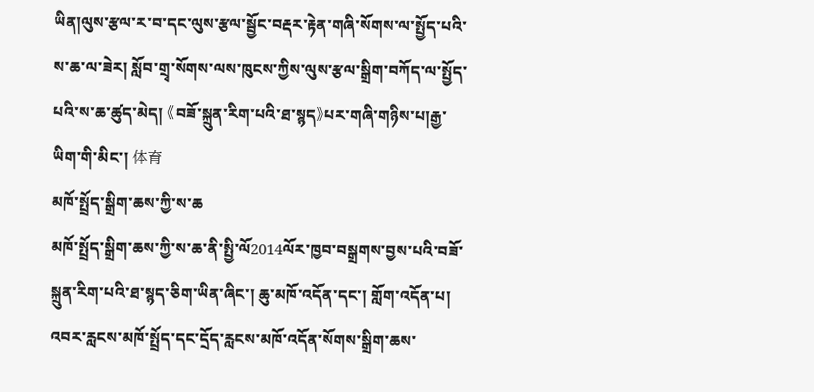ཡིན།ལུས་རྩལ་ར་བ་དང་ལུས་རྩལ་སྦྱོང་བརྡར་རྟེན་གཞི་སོགས་ལ་སྤྱོད་པའི་ས་ཆ་ལ་ཟེར། སློབ་གྲྭ་སོགས་ལས་ཁུངས་ཀྱིས་ལུས་རྩལ་སྒྲིག་བཀོད་ལ་སྤྱོད་པའི་ས་ཆ་ཚུད་མེད། 《བཟོ་སྐྲུན་རིག་པའི་ཐ་སྙད》པར་གཞི་གཉིས་པ།རྒྱ་ཡིག་གི་མིང་། 体育
མཁོ་སྤྲོད་སྒྲིག་ཆས་ཀྱི་ས་ཆ
མཁོ་སྤྲོད་སྒྲིག་ཆས་ཀྱི་ས་ཆ་ནི་སྤྱི་ལོ2014ལོར་ཁྱབ་བསྒྲགས་བྱས་པའི་བཟོ་སྐྲུན་རིག་པའི་ཐ་སྙད་ཅིག་ཡིན་ཞིང་། ཆུ་མཁོ་འདོན་དང་། གློག་འདོན་པ། འབར་རླངས་མཁོ་སྤྲོད་དང་དྲོད་རླངས་མཁོ་འདོན་སོགས་སྒྲིག་ཆས་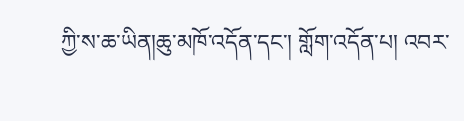ཀྱི་ས་ཆ་ཡིན།ཆུ་མཁོ་འདོན་དང་། གློག་འདོན་པ། འབར་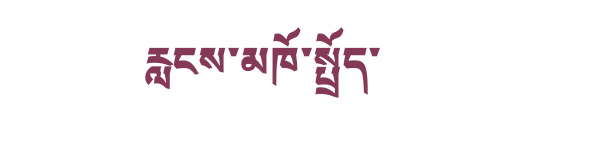རླངས་མཁོ་སྤྲོད་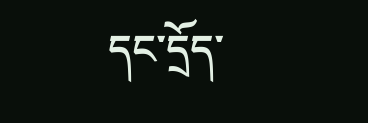དང་དྲོད་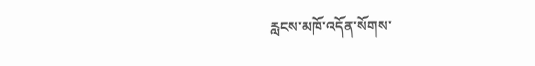རླངས་མཁོ་འདོན་སོགས་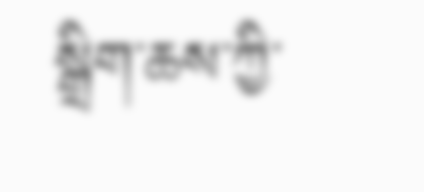སྒྲིག་ཆས་ཀྱི་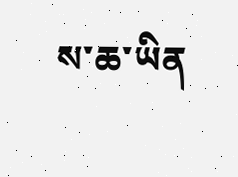ས་ཆ་ཡིན